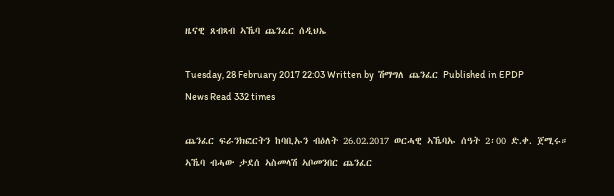ዜናዊ ጸብጻብ ኣኼባ ጨንፈር ሰዲህኤ

Tuesday, 28 February 2017 22:03 Written by  ሽማግለ ጨንፈር Published in EPDP News Read 332 times

ጨንፈር ፍራንክፎርትን ከባቢኡን ብዕለት 26.02.2017 ወርሓዊ ኣኼባኡ ሰዓት 2፡00 ድ.ቀ. ጀሚሩ። ኣኼባ ብሓው ታደሰ ኣስመላሽ ኣቦመንበር ጨንፈር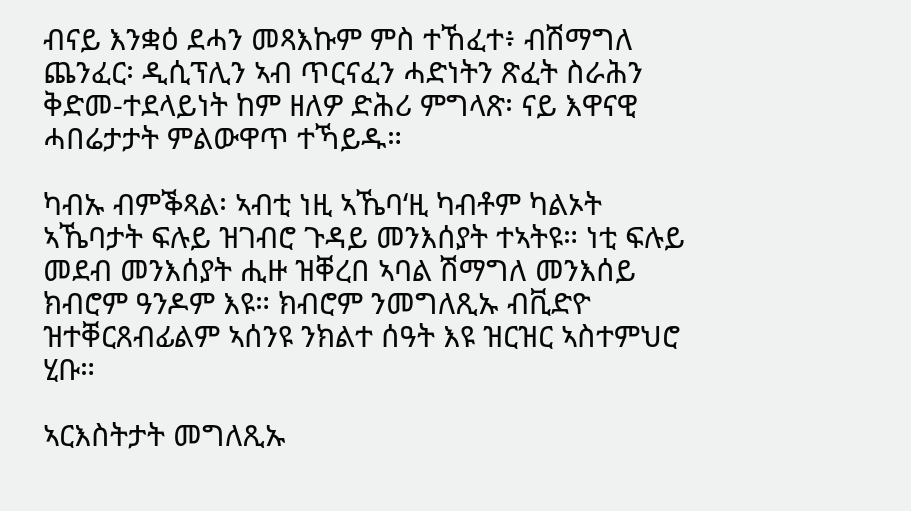ብናይ እንቋዕ ደሓን መጻእኩም ምስ ተኸፈተ፥ ብሽማግለ ጨንፈር፡ ዲሲፕሊን ኣብ ጥርናፈን ሓድነትን ጽፈት ስራሕን ቅድመ-ተደላይነት ከም ዘለዎ ድሕሪ ምግላጽ፡ ናይ እዋናዊ ሓበሬታታት ምልውዋጥ ተኻይዱ።

ካብኡ ብምቕጻል፡ ኣብቲ ነዚ ኣኼባ‘ዚ ካብቶም ካልኦት ኣኼባታት ፍሉይ ዝገብሮ ጉዳይ መንእሰያት ተኣትዩ። ነቲ ፍሉይ መደብ መንእሰያት ሒዙ ዝቐረበ ኣባል ሽማግለ መንእሰይ ክብሮም ዓንዶም እዩ። ክብሮም ንመግለጺኡ ብቪድዮ ዝተቐርጸብፊልም ኣሰንዩ ንክልተ ሰዓት እዩ ዝርዝር ኣስተምህሮ ሂቡ።

ኣርእስትታት መግለጺኡ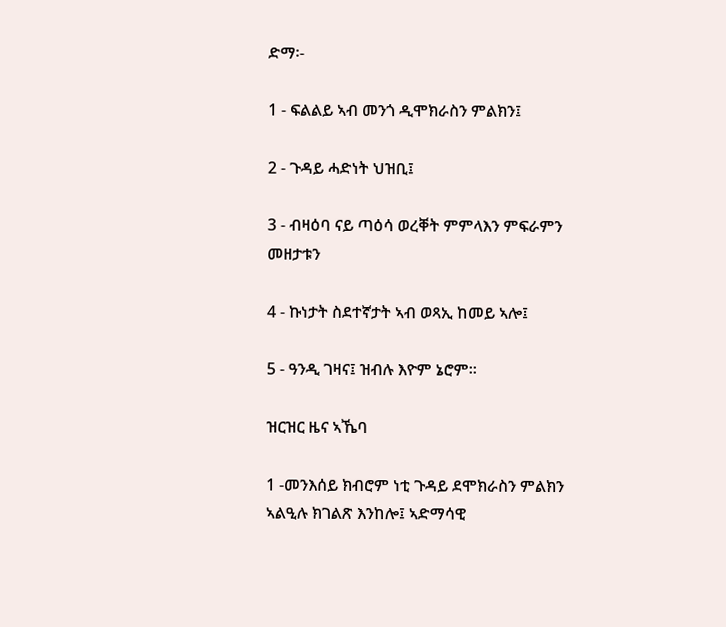ድማ፡-

1 - ፍልልይ ኣብ መንጎ ዲሞክራስን ምልክን፤

2 - ጉዳይ ሓድነት ህዝቢ፤

3 - ብዛዕባ ናይ ጣዕሳ ወረቐት ምምላእን ምፍራምን መዘታቱን

4 - ኩነታት ስደተኛታት ኣብ ወጻኢ ከመይ ኣሎ፤

5 - ዓንዲ ገዛና፤ ዝብሉ እዮም ኔሮም።

ዝርዝር ዜና ኣኼባ

1 -መንእሰይ ክብሮም ነቲ ጉዳይ ደሞክራስን ምልክን ኣልዒሉ ክገልጽ እንከሎ፤ ኣድማሳዊ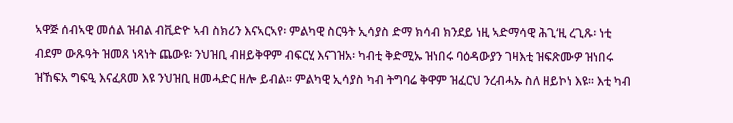ኣዋጅ ሰብኣዊ መሰል ዝብል ብቪድዮ ኣብ ስክሪን እናኣርኣየ፡ ምልካዊ ስርዓት ኢሳያስ ድማ ክሳብ ክንደይ ነዚ ኣድማሳዊ ሕጊ‘ዚ ረጊጹ፡ ነቲ ብደም ውጹዓት ዝመጸ ነጻነት ጨውዩ፡ ንህዝቢ ብዘይቅዋም ብፍርሂ እናገዝአ፡ ካብቲ ቅድሚኡ ዝነበሩ ባዕዳውያን ገዛእቲ ዝፍጽሙዎ ዝነበሩ ዝኸፍአ ግፍዒ እናፈጸመ እዩ ንህዝቢ ዘመሓድር ዘሎ ይብል። ምልካዊ ኢሳያስ ካብ ትግባሬ ቅዋም ዝፈርህ ንረብሓኡ ስለ ዘይኮነ እዩ። እቲ ካብ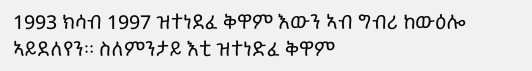1993 ክሳብ 1997 ዝተነደፈ ቅዋም እውን ኣብ ግብሪ ከውዕሎ ኣይደለየን። ስለምንታይ እቲ ዝተነድፈ ቅዋም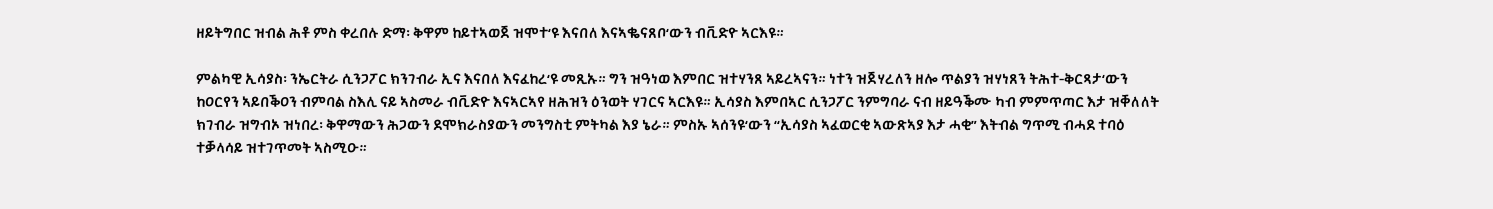ዘይትግበር ዝብል ሕቶ ምስ ቀረበሉ ድማ፡ ቅዋም ከይተኣወጀ ዝሞተ‘ዩ እናበለ እናኣቈናጸቦ‘ውን ብቪድዮ ኣርእዩ።

ምልካዊ ኢሳያስ፡ ንኤርትራ ሲንጋፖር ክንገብራ ኢና እናበለ እናፈከረ‘ዩ መጺኡ። ግን ዝዓነወ እምበር ዝተሃንጸ ኣይረኣናን። ነተን ዝጀሃረለን ዘሎ ጥልያን ዝሃነጸን ትሕተ-ቅርጻታ‘ውን ከዐርየን ኣይበቕዐን ብምባል ስእሊ ናይ ኣስመራ ብቪድዮ እናኣርኣየ ዘሕዝን ዕንወት ሃገርና ኣርእዩ። ኢሳያስ እምበኣር ሲንጋፖር ንምግባራ ናብ ዘይዓቕሙ ካብ ምምጥጣር እታ ዝቐለለት ክገብራ ዝግብኦ ዝነበረ፡ ቅዋማውን ሕጋውን ደሞክራስያውን መንግስቲ ምትካል እያ ኔራ። ምስኡ ኣሰንዩ‘ውን ‘‘ኢሳያስ ኣፈወርቂ ኣውጽኣያ እታ ሓቂ” እትብል ግጥሚ ብሓደ ተባዕ ተቓላሳይ ዝተገጥመት ኣስሚዑ።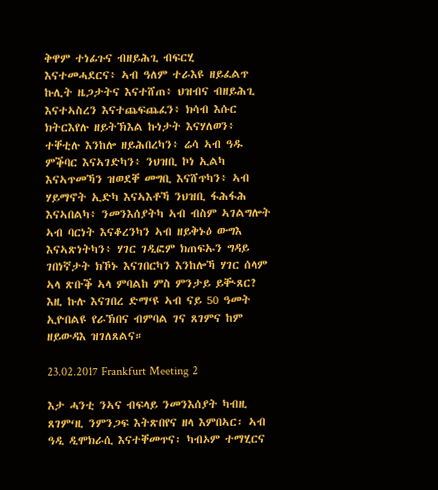ቅዋም ተነፊጉና ብዘይሕጊ ብፍርሂ እናተመሓደርና፥ ኣብ ዓለም ተራእዩ ዘይፈልጥ ኩሊት ዜጋታትና እናተሸጠ፥ ህዝብና ብዘይሕጊ እናተኣስረን እናተጨፍጨፈን፥ ክሳብ እሱር ክትርእየሉ ዘይትኽእል ኩነታት እናሃለወን፥ ተቐቲሉ እንከሎ ዘይሕበረካን፥ ሬሳ ኣብ ዓዱ ምቕባር እናኣገድካን፥ ንህዝቢ ኮነ ኢልካ እናኣጥመኻን ዝወደቐ መግቢ እናሸጥካን፥ ኣብ ሃይማኖት ኢድካ እናኣእቶኻ ንህዝቢ ፋሕፋሕ እናኣበልካ፥ ንመንእሰያትካ ኣብ ብስም ኣገልግሎት ኣብ ባርነት እናቆረንካን ኣብ ዘይቅኑዕ ውግእ እናኣጽነትካን፥ ሃገር ገዲፎም ክጠፍኡን ግዳይ ገበነኛታት ክኾኑ እናገበርካን እንከሎኻ ሃገር ሰላም ኣላ ጽቡቕ ኣላ ምባልከ ምስ ምንታይ ይቚጸር? እዚ ኩሉ እናገበረ ድማ‘ዩ ኣብ ናይ 50 ዓመት ኢዮበልዩ የራኽበና ብምባል ገና ጸገምና ከም ዘይውዳእ ዝገለጸልና።

23.02.2017 Frankfurt Meeting 2

እታ ሓንቲ ንኣና ብፍላይ ንመንእሰያት ካብዚ ጸገም‘ዚ ንምንጋፍ እትጽበየና ዘላ እምበኣር፡ ኣብ ዓዲ ዲሞክራሲ እናተቐመጥና፡ ካብኦም ተማሂርና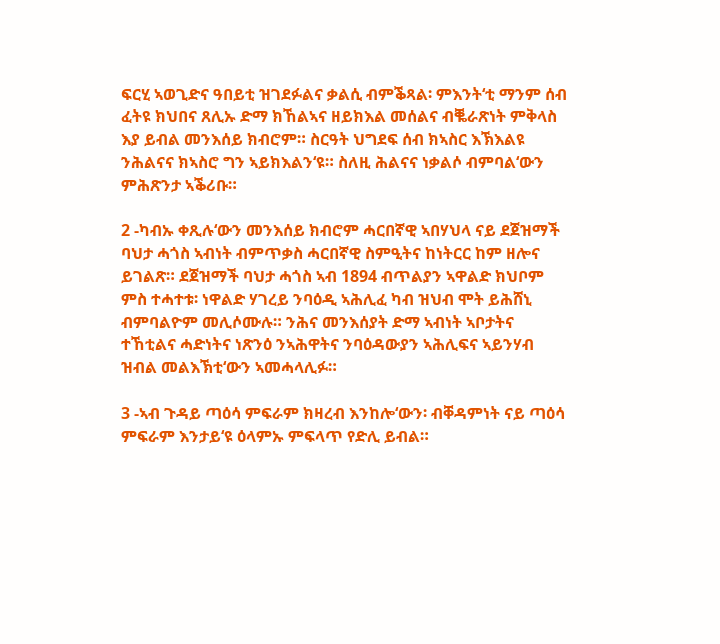ፍርሂ ኣወጊድና ዓበይቲ ዝገደፉልና ቃልሲ ብምቕጻል፡ ምእንት‘ቲ ማንም ሰብ ፈትዩ ክህበና ጸሊኡ ድማ ክኸልኣና ዘይክእል መሰልና ብቘራጽነት ምቅላስ እያ ይብል መንእሰይ ክብሮም። ስርዓት ህግደፍ ሰብ ክኣስር እኽእልዩ ንሕልናና ክኣስሮ ግን ኣይክእልን‘ዩ። ስለዚ ሕልናና ነቃልሶ ብምባል‘ውን ምሕጽንታ ኣቕሪቡ።

2 -ካብኡ ቀጺሉ‘ውን መንእሰይ ክብሮም ሓርበኛዊ ኣበሃህላ ናይ ደጀዝማች ባህታ ሓጎስ ኣብነት ብምጥቃስ ሓርበኛዊ ስምዒትና ከነትርር ከም ዘሎና ይገልጽ። ደጀዝማች ባህታ ሓጎስ ኣብ 1894 ብጥልያን ኣዋልድ ክህቦም ምስ ተሓተቱ፡ ነዋልድ ሃገረይ ንባዕዲ ኣሕሊፈ ካብ ዝህብ ሞት ይሕሸኒ ብምባልዮም መሊሶሙሉ። ንሕና መንእሰያት ድማ ኣብነት ኣቦታትና ተኸቲልና ሓድነትና ነጽንዕ ንኣሕዋትና ንባዕዳውያን ኣሕሊፍና ኣይንሃብ ዝብል መልእኽቲ‘ውን ኣመሓላሊፉ።

3 -ኣብ ጉዳይ ጣዕሳ ምፍራም ክዛረብ እንከሎ‘ውን፡ ብቐዳምነት ናይ ጣዕሳ ምፍራም እንታይ‘ዩ ዕላምኡ ምፍላጥ የድሊ ይብል።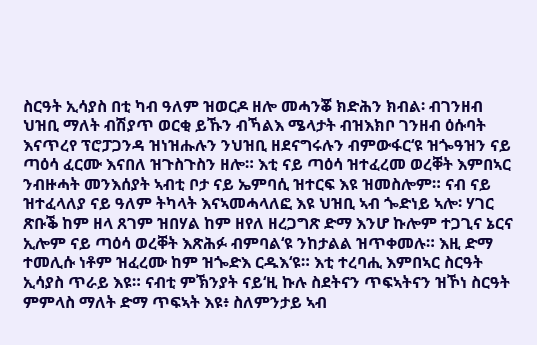ስርዓት ኢሳያስ በቲ ካብ ዓለም ዝወርዶ ዘሎ መሓንቖ ክድሕን ክብል፡ ብገንዘብ ህዝቢ ማለት ብሽያጥ ወርቂ ይኹን ብኻልእ ሜላታት ብዝእክቦ ገንዘብ ዕሱባት እናጥረየ ፕሮፓጋንዳ ዝነዝሑሉን ንህዝቢ ዘደናግሩሉን ብምውፋር‘ዩ ዝጐዓዝን ናይ ጣዕሳ ፈርሙ እናበለ ዝጉስጉስን ዘሎ። እቲ ናይ ጣዕሳ ዝተፈረመ ወረቐት እምበኣር ንብዙሓት መንእሰያት ኣብቲ ቦታ ናይ ኤምባሲ ዝተርፍ እዩ ዝመስሎም። ናብ ናይ ዝተፈላለያ ናይ ዓለም ትካላት እናኣመሓላለፎ እዩ ህዝቢ ኣብ ጐድነይ ኣሎ፡ ሃገር ጽቡቕ ከም ዘላ ጸገም ዝበሃል ከም ዘየለ ዘረጋግጽ ድማ እንሆ ኩሎም ተጋጊና ኔርና ኢሎም ናይ ጣዕሳ ወረቐት እጽሕፉ ብምባል‘ዩ ንከታልል ዝጥቀመሉ። እዚ ድማ ተመሊሱ ነቶም ዝፈረሙ ከም ዝጐድእ ርዱእ‘ዩ። እቲ ተረባሒ እምበኣር ስርዓት ኢሳያስ ጥራይ እዩ። ናብቲ ምኽንያት ናይ‘ዚ ኩሉ ስደትናን ጥፍኣትናን ዝኾነ ስርዓት ምምላስ ማለት ድማ ጥፍኣት እዩ፥ ስለምንታይ ኣብ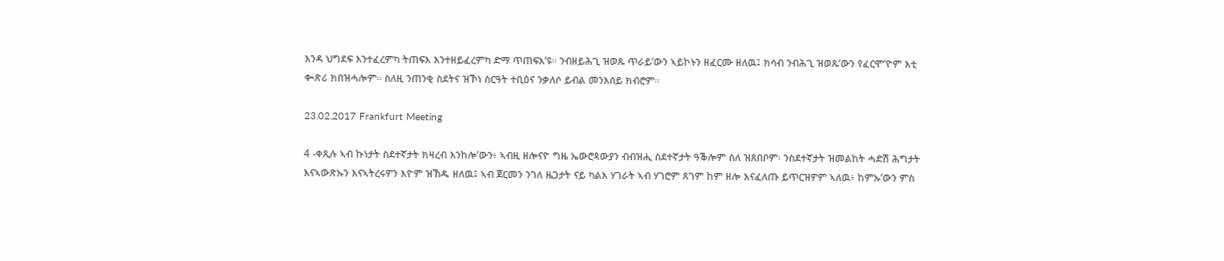እንዳ ህግደፍ እንተፈረምካ ትጠፍእ እንተዘይፈረምካ ድማ ጥጠፍእ‘ዩ። ንብዘይሕጊ ዝወጹ ጥራይ‘ውን ኣይኮኑን ዘፈርሙ ዘለዉ፤ ክሳብ ንብሕጊ ዝወጹ‘ውን የፈርሞ‘ዮም እቲ ቊጽሪ ክበዝሓሎም። ስለዚ ንጠንቂ ስደትና ዝኾነ ስርዓት ተቢዕና ንቃለሶ ይብል መንእሰይ ክብሮም።

23.02.2017 Frankfurt Meeting

4 -ቀጺሉ ኣብ ኩነታት ስደተኛታት ክዛረብ እንከሎ‘ውን፥ ኣብዚ ዘሎናዮ ግዜ ኤውሮጳውያን ብብዝሒ ስደተኛታት ዓቕሎም ስለ ዝጸበቦም፡ ንስደተኛታት ዝመልከት ሓድሽ ሕግታት እናኣውጽኡን እናኣትረሩዎን እዮም ዝኸዱ ዘለዉ፤ ኣብ ጀርመን ንገለ ዜጋታት ናይ ካልእ ሃገራት ኣብ ሃገሮም ጸገም ከም ዘሎ እናፈለጡ ይጥርዝዎም ኣለዉ፥ ከምኡ‘ውን ምስ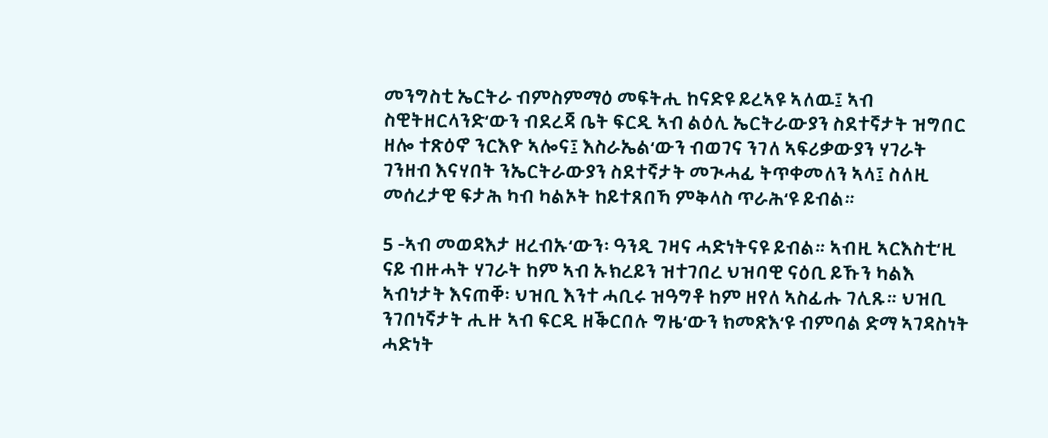መንግስቲ ኤርትራ ብምስምማዕ መፍትሒ ከናድዩ ይረኣዩ ኣለዉ፤ ኣብ ስዊትዘርላንድ‘ውን ብደረጃ ቤት ፍርዲ ኣብ ልዕሊ ኤርትራውያን ስደተኛታት ዝግበር ዘሎ ተጽዕኖ ንርእዮ ኣሎና፤ እስራኤል‘ውን ብወገና ንገለ ኣፍሪቃውያን ሃገራት ገንዘብ እናሃበት ንኤርትራውያን ስደተኛታት መጒሓፊ ትጥቀመለን ኣላ፤ ስለዚ መሰረታዊ ፍታሕ ካብ ካልኦት ከይተጸበኻ ምቅላስ ጥራሕ‘ዩ ይብል።

5 -ኣብ መወዳእታ ዘረብኡ‘ውን፡ ዓንዲ ገዛና ሓድነትናዩ ይብል። ኣብዚ ኣርእስቲ‘ዚ ናይ ብዙሓት ሃገራት ከም ኣብ ኡክረይን ዝተገበረ ህዝባዊ ናዕቢ ይኹን ካልእ ኣብነታት እናጠቐ፡ ህዝቢ እንተ ሓቢሩ ዝዓግቶ ከም ዘየለ ኣስፊሑ ገሊጹ። ህዝቢ ንገበነኛታት ሒዙ ኣብ ፍርዲ ዘቕርበሉ ግዜ‘ውን ክመጽእ‘ዩ ብምባል ድማ ኣገዳስነት ሓድነት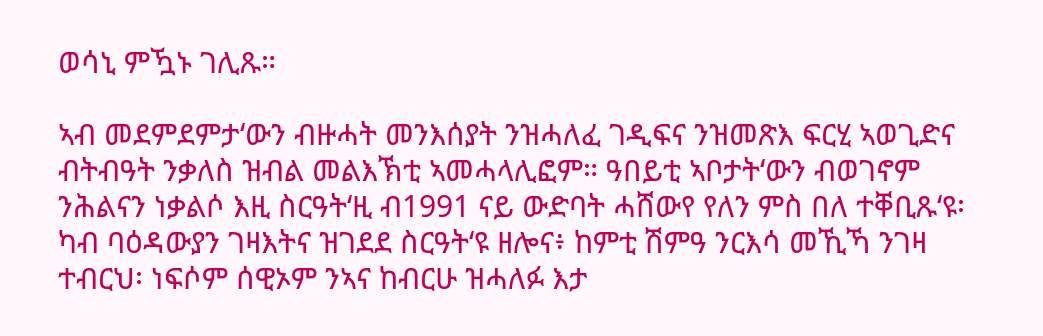ወሳኒ ምዃኑ ገሊጹ።

ኣብ መደምደምታ‘ውን ብዙሓት መንእሰያት ንዝሓለፈ ገዲፍና ንዝመጽእ ፍርሂ ኣወጊድና ብትብዓት ንቃለስ ዝብል መልእኽቲ ኣመሓላሊፎም። ዓበይቲ ኣቦታት‘ውን ብወገኖም ንሕልናን ነቃልሶ እዚ ስርዓት‘ዚ ብ1991 ናይ ውድባት ሓሸውየ የለን ምስ በለ ተቐቢጹ‘ዩ፡ ካብ ባዕዳውያን ገዛእትና ዝገደደ ስርዓት‘ዩ ዘሎና፥ ከምቲ ሽምዓ ንርእሳ መኺኻ ንገዛ ተብርህ፡ ነፍሶም ሰዊኦም ንኣና ከብርሁ ዝሓለፉ እታ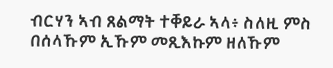ብርሃን ኣብ ጸልማት ተቐይራ ኣላ፥ ስለዚ ምስ በሰላኹም ኢኹም መጺእኩም ዘለኹም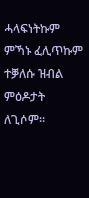ሓላፍነትኩም ምኻኑ ፈሊጥኩም ተቓለሱ ዝብል ምዕዶታት ለጊሶም።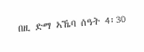በዚ ድማ ኣኼባ ሰዓት 4፡30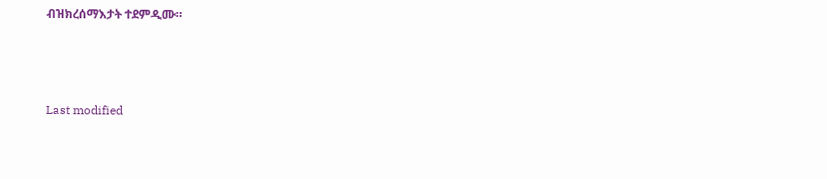ብዝክረሰማእታት ተደምዲሙ።



Last modified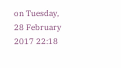on Tuesday, 28 February 2017 22:18